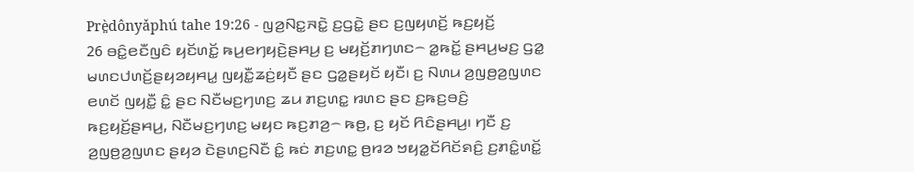Prè̤dônyǎphú tahe 19:26 - ꤜꤤ꤬ꤡꤢ꤭ꤏꤢꤧ꤭ ꤢ꤬ꤞꤢꤧ꤭ ꤔꤢ ꤢ꤬ꤜꤟꤛꤢꤩ꤬ ꤒꤢ꤬ꤟꤢꤩ꤬
26 ꤋꤢꤨ꤭ꤕꤢꤪꤜꤢꤨ ꤟꤢꤩꤛꤢꤩ꤭ ꤒꤣ꤬ꤕꤚꤟꤢꤧ꤬ꤔꤌꤣ꤬ ꤢ꤬ ꤗꤟꤢꤩ꤬ꤊꤚꤛꤢ꤮ ꤤ꤭ꤒꤢꤩ꤭ ꤔꤌꤣ꤬ꤗꤢ꤬ ꤞꤤ꤭ ꤗꤛꤢꤓꤛꤢꤩ꤬ꤔꤟꤤꤟꤌꤣ꤭ ꤜꤟꤢꤪ꤭ꤘꤢꤦ꤬ꤟꤢꤪ ꤔꤢ ꤞꤤ꤭ꤔꤟꤢꤩ ꤟꤢꤪ꤯ ꤢ꤬ ꤡꤛꤣ ꤤ꤬ꤜꤥ꤬ꤤ꤬ꤜꤛꤢ ꤕꤛꤢꤩ ꤜꤟꤢꤪ꤭ ꤢꤨ꤭ ꤔꤢ ꤡꤢꤪꤗꤢ꤬ꤚꤛꤢ꤬ ꤘꤣ ꤊꤢ꤬ꤛꤢ꤭ ꤙꤛꤢ ꤔꤢ ꤢ꤬ꤒꤢ꤬ꤋꤢꤨ꤬ ꤒꤢ꤬ꤟꤢꤩ꤬ꤔꤌꤣ꤬, ꤡꤢꤪꤗꤢ꤬ꤚꤛꤢ꤬ ꤗꤟꤢ ꤒꤢ꤬ꤊꤤ꤬꤮ ꤒꤥ꤬, ꤢ꤬ ꤟꤢꤩ ꤖꤢꤨꤔꤌꤣ꤬꤯ ꤚꤢꤪ ꤢ꤬ ꤤ꤬ꤜꤥ꤬ꤤ꤬ꤜꤛꤢ ꤔꤟꤤ ꤢꤧꤔꤛꤢ꤬ꤡꤢꤪ ꤢꤨ꤭ ꤒꤢꤦ ꤊꤢ꤬ꤛꤢ꤭ ꤥ꤬ꤙꤤ ꤠꤟꤤ꤭ꤢꤩꤖꤢꤩꤎꤢꤨ꤬ ꤢ꤬ꤊꤢꤨ꤭ꤛꤢꤩ꤭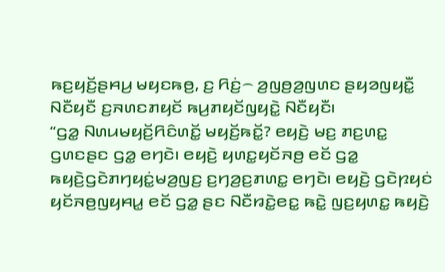ꤒꤢ꤬ꤟꤢꤩ꤬ꤔꤌꤣ꤬ ꤗꤟꤢꤒꤥ꤬, ꤢ꤬ ꤖꤢꤦ꤬꤮ ꤤ꤬ꤜꤥ꤬ꤤ꤬ꤜꤛꤢ ꤔꤟꤤꤜꤟꤢꤪ꤭ ꤡꤢꤪꤟꤢꤪ ꤢ꤬ꤏꤛꤢꤊꤟꤢꤩ ꤒꤣ꤬ꤊꤟꤢꤩꤜꤟꤢꤧ꤭ ꤡꤢꤪꤟꤢꤪ꤯
“ꤞꤤ꤭ ꤡꤛꤣꤗꤟꤢꤩ꤬ꤖꤢꤨꤛꤢꤩ꤭ ꤗꤟꤢꤩ꤬ꤒꤢꤩ꤭? ꤕꤟꤢꤧ꤬ ꤗꤢ꤬ ꤊꤢ꤬ꤛꤢ꤭ ꤞꤛꤢꤔꤢ ꤞꤤ꤭ ꤕꤚꤢꤧ꤯ ꤕꤟꤢꤧ꤬ ꤟꤛꤢ꤭ꤟꤢꤩꤏꤥ꤬ ꤕꤢꤩ ꤞꤤ꤭ ꤒꤟꤢꤧ꤬ꤞꤢꤧꤊꤚꤟꤢꤦ꤭ꤗꤤ꤬ꤜꤢ꤬ ꤢ꤬ꤚꤤ꤬ꤢ꤬ꤊꤛꤢ꤭ ꤕꤚꤢꤧ꤯ ꤕꤟꤢꤧ꤬ ꤞꤢꤧꤐꤟꤢꤦ ꤟꤢꤩꤏꤥ꤬ꤜꤟꤌꤣ꤭ ꤕꤢꤩ ꤞꤤ꤭ ꤔꤢ ꤡꤢꤪꤙꤢꤧ꤭ꤕꤢ꤭ ꤒꤢꤧ꤭ ꤜꤢ꤬ꤟꤛꤢ꤭ ꤒꤟꤢꤧ꤬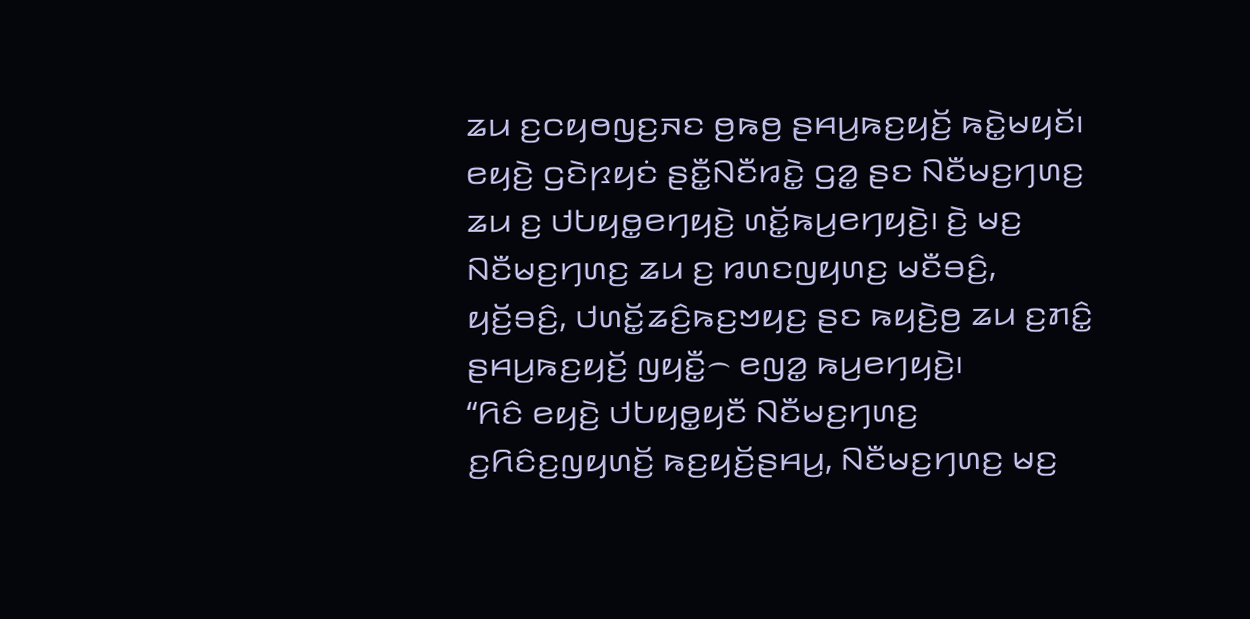ꤘꤣ ꤢ꤬ꤍꤟꤥꤜꤢ꤬ꤏꤢ ꤥ꤬ꤒꤥ꤬ ꤔꤌꤣ꤬ꤒꤢ꤬ꤟꤢꤩ꤬ ꤒꤢꤧ꤭ꤗꤟꤢꤩ꤯ ꤕꤟꤢꤧ꤬ ꤞꤢꤧꤐꤟꤢꤦ ꤔꤢꤪ꤭ꤡꤢꤪꤙꤢꤧ꤭ ꤞꤤ꤭ ꤔꤢ ꤡꤢꤪꤗꤢ꤬ꤚꤛꤢ꤬ ꤘꤣ ꤢ꤬ ꤓꤝꤟꤥ꤭ꤕꤚꤟꤢꤧ꤬ ꤛꤢꤩ꤭ꤒꤣ꤬ꤕꤚꤟꤢꤧ꤬꤯ ꤢꤧ꤬ ꤗꤢ꤬ ꤡꤢꤪꤗꤢ꤬ꤚꤛꤢ꤬ ꤘꤣ ꤢ꤬ ꤙꤛꤢꤜꤟꤛꤢ꤬ ꤗꤢꤪꤋꤢꤨ꤬, ꤟꤢꤩ꤬ꤋꤢꤨ꤬, ꤓꤛꤢꤩ꤭ꤘꤢꤨ꤬ꤒꤢ꤬ꤠꤟꤢ꤬ ꤔꤢ ꤒꤟꤢꤧ꤬ꤥ꤬ ꤘꤣ ꤢ꤬ꤊꤢꤨ꤭ ꤔꤌꤣ꤬ꤒꤢ꤬ꤟꤢꤩ꤬ ꤜꤟꤢꤪ꤭꤮ ꤕꤜꤤ꤭ ꤒꤣ꤬ꤕꤚꤟꤢꤧ꤬꤯
“ꤖꤢꤨ ꤕꤟꤢꤧ꤬ ꤓꤝꤟꤥ꤭ꤟꤢꤪ ꤡꤢꤪꤗꤢ꤬ꤚꤛꤢ꤬ ꤢ꤬ꤖꤢꤨꤢ꤬ꤜꤟꤛꤢꤩ꤬ ꤒꤢ꤬ꤟꤢꤩ꤬ꤔꤌꤣ꤬, ꤡꤢꤪꤗꤢ꤬ꤚꤛꤢ꤬ ꤗꤢ꤬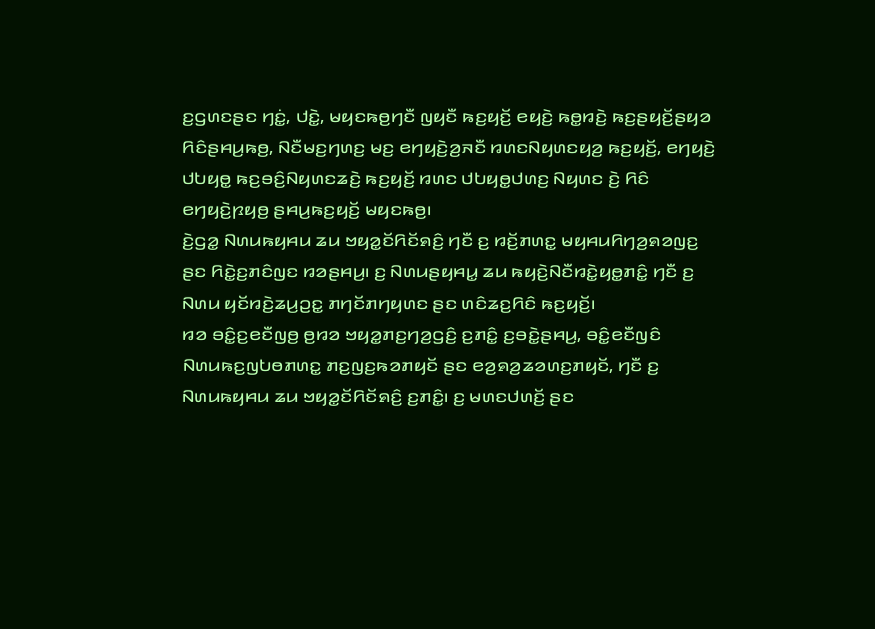ꤢ꤬ꤞꤛꤢꤔꤢ ꤚꤢꤦ꤭, ꤓꤢꤧ꤭, ꤗꤟꤢꤒꤥ꤬ꤚꤢꤪ ꤜꤟꤢꤪ ꤒꤢ꤬ꤟꤢꤩ꤬ ꤕꤟꤢꤧ꤬ ꤒꤥ꤭ꤙꤢꤧ꤬ ꤒꤢ꤬ꤔꤟꤢꤩ꤬ꤔꤟꤤ ꤖꤢꤨꤔꤌꤣ꤬ꤒꤥ꤬, ꤡꤢꤪꤗꤢ꤬ꤚꤛꤢ꤬ ꤗꤢ꤬ ꤕꤚꤟꤢꤧ꤬ꤤ꤬ꤏꤢꤪ ꤙꤛꤢꤡꤟꤛꤢꤟꤤ꤬ ꤒꤢ꤬ꤟꤢꤩ꤬, ꤕꤚꤟꤢꤧ꤬ ꤓꤝꤟꤥ꤭ ꤒꤢ꤬ꤋꤢꤨ꤬ꤡꤟꤛꤢꤘꤢꤧ꤬ ꤒꤢ꤬ꤟꤢꤩ꤬ ꤙꤛꤢ ꤓꤝꤟꤥ꤭ꤓꤛꤢ꤬ ꤡꤟꤛꤢ ꤢꤧ꤬ ꤖꤢꤨ ꤕꤚꤟꤢꤧ꤬ꤐꤟꤥ꤬ ꤔꤌꤣ꤬ꤒꤢ꤬ꤟꤢꤩ꤬ ꤗꤟꤢꤒꤥ꤬꤯
ꤢꤧ꤬ꤞꤤ꤭ ꤡꤛꤣꤒꤟꤌꤣ ꤘꤣ ꤠꤟꤤ꤭ꤢꤩꤖꤢꤩꤎꤢꤨ꤬ ꤚꤢꤪ ꤢ꤬ ꤙꤢꤩ꤬ꤊꤛꤢ꤭ ꤗꤟꤌꤣꤖꤚꤤ꤬ꤎꤤꤜꤢ꤬ ꤔꤢ ꤖꤢꤧ꤭ꤢ꤬ꤊꤢꤨꤜꤢ ꤙꤤꤔꤌꤣ꤬꤯ ꤢ꤬ ꤡꤛꤣꤔꤟꤌꤣ꤭ ꤘꤣ ꤒꤟꤢꤧ꤬ꤡꤢꤪꤙꤢꤧ꤭ꤟꤥ꤭ꤊꤢꤨ꤭ ꤚꤢꤪ ꤢ꤬ ꤡꤛꤣ ꤟꤢꤩꤙꤢꤧ꤬ꤘꤣ꤬ꤑꤢ꤭ ꤊꤚꤢꤩꤊꤚꤟꤛꤢ ꤔꤢ ꤛꤢꤨꤘꤢ꤬ꤖꤢꤨ ꤒꤢ꤬ꤟꤢꤩ꤬꤯
ꤙꤤ ꤋꤢꤨ꤭ꤢ꤬ꤕꤢꤪꤜꤥ꤬ ꤥ꤬ꤙꤤ ꤠꤟꤤ꤭ꤊꤢ꤬ꤚꤤ꤬ꤞꤢꤨ꤬ ꤢ꤬ꤊꤢꤨ꤭ ꤢ꤬ꤋꤢꤧ꤭ꤔꤌꤣ꤬, ꤋꤢꤨ꤭ꤕꤢꤪꤜꤢꤨ ꤡꤛꤣꤒꤢ꤬ꤜꤝꤥꤊꤛꤢ꤭ ꤊꤢ꤬ꤜꤢ꤬ꤒꤤꤊꤟꤢꤩ ꤔꤢ ꤕꤤ꤬ꤎꤤ꤬ꤘꤤꤛꤢ꤬ꤊꤟꤢꤩ, ꤚꤢꤪ ꤢ꤬ ꤡꤛꤣꤒꤟꤌꤣ ꤘꤣ ꤠꤟꤤ꤭ꤢꤩꤖꤢꤩꤎꤢꤨ꤬ ꤢ꤬ꤊꤢꤨ꤭꤯ ꤢ꤬ ꤗꤛꤢꤓꤛꤢꤩ꤬ ꤔꤢ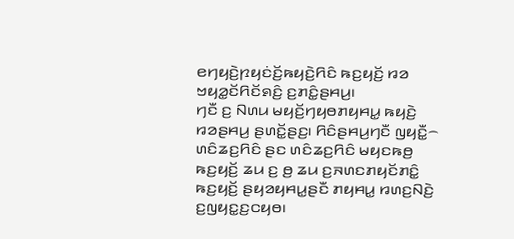ꤕꤚꤟꤢꤧ꤬ꤐꤟꤢꤦꤢꤩ꤬ꤒꤟꤢꤧ꤬ꤖꤢꤨ ꤒꤢ꤬ꤟꤢꤩ꤬ ꤙꤤ ꤠꤟꤤ꤭ꤢꤩꤖꤢꤩꤎꤢꤨ꤬ ꤢ꤬ꤊꤢꤨ꤭ꤔꤌꤣ꤬꤯
ꤚꤢꤪ ꤢ꤬ ꤡꤛꤣ ꤗꤟꤢꤩ꤬ꤚꤟꤥꤊꤟꤌꤣ꤭ ꤒꤟꤢꤧ꤬ ꤙꤤꤔꤌꤣ꤬ ꤔꤛꤢꤩ꤭ꤔꤢ꤬꤯ ꤖꤢꤨꤔꤌꤣ꤬ꤚꤢꤪ ꤜꤟꤢꤪ꤭꤮ ꤛꤢꤨꤘꤢ꤬ꤖꤢꤨ ꤔꤢ ꤛꤢꤨꤘꤢ꤬ꤖꤢꤨ ꤗꤟꤢꤒꤥ꤬ ꤒꤢ꤬ꤟꤢꤩ꤬ ꤘꤣ ꤢ꤬ ꤥ꤬ ꤘꤣ ꤢ꤬ꤏꤛꤢꤊꤟꤢꤩꤊꤢꤨ꤭ ꤒꤢ꤬ꤟꤢꤩ꤬ ꤔꤟꤤꤟꤌꤣ꤭ꤔꤢꤪ ꤊꤟꤌꤣ꤭ ꤙꤛꤢ꤬ꤡꤢꤧ꤬ ꤢ꤬ꤜꤟꤢ꤭ꤢ꤬ꤍꤟꤥ꤯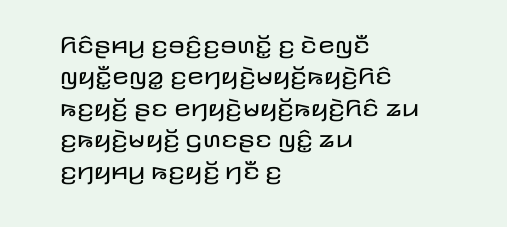ꤖꤢꤨꤔꤌꤣ꤬ ꤢ꤬ꤋꤢꤨ꤬ꤢ꤬ꤋꤛꤢꤩ꤭ ꤢ꤬ ꤢꤧꤕꤜꤢꤪ ꤜꤟꤢꤪ꤭ꤕꤜꤤ꤭ ꤢ꤬ꤕꤚꤟꤢꤧ꤬ꤗꤟꤢꤩ꤬ꤒꤟꤢꤧ꤬ꤖꤢꤨ ꤒꤢ꤬ꤟꤢꤩ꤬ ꤔꤢ ꤕꤚꤟꤢꤧ꤬ꤗꤟꤢꤩ꤬ꤒꤟꤢꤧ꤬ꤖꤢꤨ ꤘꤣ ꤢ꤬ꤒꤟꤢꤧ꤬ꤗꤟꤢꤩ꤬ ꤞꤛꤢꤔꤢ ꤜꤢꤨ꤭ ꤘꤣ ꤢ꤬ꤚꤟꤌꤣ꤬ ꤒꤢ꤬ꤟꤢꤩ꤬ ꤚꤢꤪ ꤢ꤬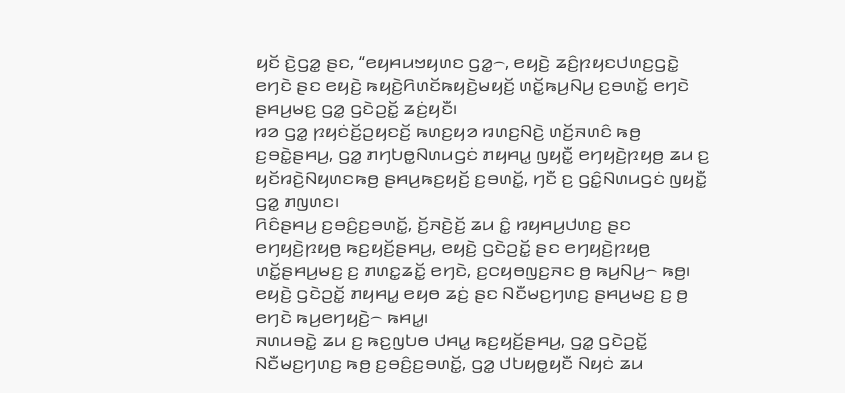ꤟꤢꤩ ꤢꤧ꤬ꤞꤤ꤭ ꤔꤢ, “ꤕꤟꤌꤣꤠꤟꤛꤢ ꤞꤤ꤭꤮, ꤕꤟꤢꤧ꤬ ꤘꤢꤨ꤬ꤐꤟꤢꤓꤛꤢ꤬ꤞꤢꤧ꤭ ꤕꤚꤢꤧ ꤔꤢ ꤕꤟꤢꤧ꤬ ꤒꤟꤢꤧ꤬ꤖꤛꤢꤩꤒꤟꤢꤧ꤬ꤗꤟꤢꤩ꤬ ꤛꤢꤩ꤭ꤒꤣ꤬ꤡꤣ꤬ ꤢ꤬ꤋꤛꤢꤩ꤭ ꤕꤚꤢꤧ ꤔꤌꤣ꤬ꤗꤢ꤬ ꤞꤤ꤭ ꤞꤢꤧꤑꤢꤩ꤭ ꤘꤢꤦ꤬ꤟꤢꤪ꤯
ꤙꤤ ꤞꤤ꤭ ꤐꤟꤢꤦꤢꤩ꤬ꤑꤟꤢꤢꤩ꤬ ꤒꤛꤢ꤬ꤟꤤ ꤙꤛꤢ꤬ꤡꤢꤧ꤬ ꤛꤢꤩ꤬ꤏꤛꤢꤨ ꤒꤥ꤬ ꤢ꤬ꤋꤢꤧ꤭ꤔꤌꤣ꤬, ꤞꤤ꤭ ꤊꤚꤝꤥ꤭ꤡꤛꤣꤞꤢꤦ ꤊꤟꤌꤣ꤭ ꤜꤟꤢꤪ꤭ ꤕꤚꤟꤢꤧ꤬ꤐꤟꤥ꤬ ꤘꤣ ꤢ꤬ ꤟꤢꤩꤙꤢꤧ꤬ꤡꤟꤛꤢꤒꤥ꤬ ꤔꤌꤣ꤬ꤒꤢ꤬ꤟꤢꤩ꤬ ꤢ꤬ꤋꤛꤢꤩ꤭, ꤚꤢꤪ ꤢ꤬ ꤞꤢꤨ꤭ꤡꤛꤣꤞꤢꤦ ꤜꤟꤢꤪ꤭ ꤞꤤ꤭ ꤊꤜꤛꤢ꤯
ꤖꤢꤨꤔꤌꤣ꤬ ꤢ꤬ꤋꤢꤨ꤬ꤢ꤬ꤋꤛꤢꤩ꤭, ꤢꤩ꤬ꤏꤢꤧ꤬ꤢꤩ꤬ ꤘꤣ ꤢꤨ꤭ ꤙꤟꤌꤣ꤬ꤓꤛꤢ꤬ ꤔꤢ ꤕꤚꤟꤢꤧ꤬ꤐꤟꤥ꤬ ꤒꤢ꤬ꤟꤢꤩ꤬ꤔꤌꤣ꤬, ꤕꤟꤢꤧ꤬ ꤞꤢꤧꤑꤢꤩ꤭ ꤔꤢ ꤕꤚꤟꤢꤧ꤬ꤐꤟꤥ꤬ ꤛꤢꤩ꤭ꤔꤌꤣ꤬ꤗꤢ꤬ ꤢ꤬ ꤊꤛꤢ꤭ꤘꤢꤩ꤭ ꤕꤚꤢꤧ, ꤢ꤬ꤍꤟꤥꤜꤢ꤬ꤏꤢ ꤥ꤬ ꤒꤣ꤬ꤡꤣ꤬꤮ ꤒꤥ꤬꤯ ꤕꤟꤢꤧ꤬ ꤞꤢꤧꤑꤢꤩ꤭ ꤊꤟꤌꤣ꤭ ꤕꤟꤥ ꤘꤢꤦ꤬ ꤔꤢ ꤡꤢꤪꤗꤢ꤬ꤚꤛꤢ꤬ ꤔꤌꤣ꤬ꤗꤢ꤬ ꤢ꤬ ꤥ꤬ ꤕꤚꤢꤧ ꤒꤣ꤬ꤕꤚꤟꤢꤧ꤬꤮ ꤒꤌꤣ꤭꤯
ꤏꤛꤣꤋꤢꤧ꤭ ꤘꤣ ꤢ꤬ ꤒꤢ꤬ꤜꤝꤥ ꤓꤌꤣ꤭ ꤒꤢ꤬ꤟꤢꤩ꤬ꤔꤌꤣ꤬, ꤞꤤ꤭ ꤞꤢꤧꤑꤢꤩ꤭ ꤡꤢꤪꤗꤢ꤬ꤚꤛꤢ꤬ ꤒꤥ꤬ ꤢ꤬ꤋꤢꤨ꤬ꤢ꤬ꤋꤛꤢꤩ꤭, ꤞꤤ꤭ ꤓꤝꤟꤥ꤭ꤟꤢꤪ ꤡꤟꤢꤦ ꤘꤣ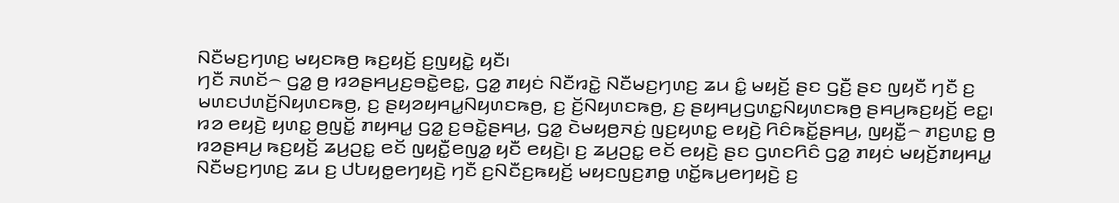ꤡꤢꤪꤗꤢ꤬ꤚꤛꤢ꤬ ꤗꤟꤢꤒꤥ꤬ ꤒꤢ꤬ꤟꤢꤩ꤬ ꤢ꤬ꤜꤟꤢꤧ꤭ ꤟꤢꤪ꤯
ꤚꤢꤪ ꤏꤛꤢꤩ꤮ ꤞꤤ꤭ ꤥ꤬ ꤙꤤꤔꤌꤣ꤬ꤢ꤬ꤋꤢꤧ꤭ꤕꤢ꤭, ꤞꤤ꤭ ꤊꤟꤢꤦ ꤡꤢꤪꤙꤢꤧ꤭ ꤡꤢꤪꤗꤢ꤬ꤚꤛꤢ꤬ ꤘꤣ ꤢꤨ꤭ ꤗꤟꤢꤩ꤬ ꤔꤢ ꤞꤢꤪ꤬ ꤔꤢ ꤜꤟꤢꤪ ꤚꤢꤪ ꤢ꤬ ꤗꤛꤢꤓꤛꤢꤩ꤬ꤡꤟꤛꤢꤒꤥ꤬, ꤢ꤬ ꤔꤟꤤꤟꤌꤣ꤭ꤡꤟꤛꤢꤒꤥ꤬, ꤢ꤬ ꤢꤩ꤬ꤡꤟꤛꤢꤒꤥ꤬, ꤢ꤬ ꤔꤟꤌꤣ꤬ꤞꤛꤢ꤭ꤡꤟꤛꤢꤒꤥ꤬ ꤔꤌꤣ꤬ꤒꤢ꤬ꤟꤢꤩ꤬ ꤕꤢ꤭꤯
ꤙꤤ ꤕꤟꤢꤧ꤬ ꤟꤛꤢ꤭ ꤥ꤬ꤜꤢꤩ꤭ ꤊꤟꤌꤣ꤭ ꤞꤤ꤭ ꤢ꤬ꤋꤢꤧ꤭ꤔꤌꤣ꤬, ꤞꤤ꤭ ꤢꤧꤗꤟꤥ꤬ꤏꤢꤦ꤬ ꤜꤢ꤬ꤟꤛꤢ꤭ ꤕꤟꤢꤧ꤬ ꤖꤢꤨꤒꤢꤩ꤭ꤔꤌꤣ꤬, ꤜꤟꤢꤪ꤭꤮ ꤊꤢ꤬ꤛꤢ꤭ ꤥ꤬ ꤙꤤꤔꤌꤣ꤬ ꤒꤢ꤬ꤟꤢꤩ꤬ ꤘꤣ꤬ꤑꤢ꤭ ꤕꤢꤩ ꤜꤟꤢꤪ꤭ꤕꤜꤤ꤭ ꤟꤢꤪ ꤕꤟꤢꤧ꤬꤯ ꤢ꤬ ꤘꤣ꤬ꤑꤢ꤭ ꤕꤢꤩ ꤕꤟꤢꤧ꤬ ꤔꤢ ꤞꤛꤢꤖꤢꤨ ꤞꤤ꤭ ꤊꤟꤢꤦ ꤗꤟꤢꤩ꤬ꤊꤟꤌꤣ꤭ ꤡꤢꤪꤗꤢ꤬ꤚꤛꤢ꤬ ꤘꤣ ꤢ꤬ ꤓꤝꤟꤥ꤭ꤕꤚꤟꤢꤧ꤬ ꤚꤢꤪ ꤢ꤬ꤡꤢꤪꤢ꤬ꤒꤟꤢꤩ꤬ ꤗꤟꤢꤜꤢ꤬ꤊꤥ꤭ ꤛꤢꤩ꤭ꤒꤣ꤬ꤕꤚꤟꤢꤧ꤬ ꤢ꤬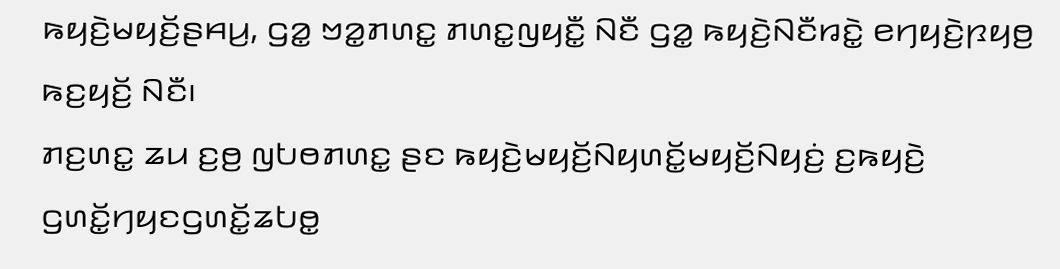ꤒꤟꤢꤧ꤬ꤗꤟꤢꤩ꤬ꤔꤌꤣ꤬, ꤞꤤ꤭ ꤠꤤ꤭ꤊꤛꤢ꤭ ꤊꤛꤢ꤭ꤜꤟꤢꤪ꤭ ꤡꤢꤪ ꤞꤤ꤭ ꤒꤟꤢꤧ꤬ꤡꤢꤪꤙꤢꤧ꤭ ꤕꤚꤟꤢꤧ꤬ꤐꤟꤥ꤬ ꤒꤢ꤬ꤟꤢꤩ꤬ ꤡꤢꤪ꤯
ꤊꤢ꤬ꤛꤢ꤭ ꤘꤣ ꤢ꤬ꤥ꤬ ꤜꤝꤥꤊꤛꤢ꤭ ꤔꤢ ꤒꤟꤢꤧ꤬ꤗꤟꤢꤩ꤬ꤡꤟꤛꤢꤩ꤭ꤗꤟꤢꤩ꤬ꤡꤟꤢꤦ꤬ ꤢ꤬ꤒꤟꤢꤧ꤬ ꤞꤛꤢꤩ꤭ꤚꤟꤢꤞꤛꤢꤩ꤭ꤘꤝꤥ꤭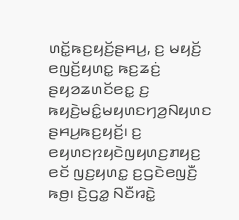ꤛꤢꤩ꤭ꤒꤢ꤬ꤟꤢꤩ꤬ꤔꤌꤣ꤬, ꤢ꤬ ꤗꤟꤢꤩ꤬ ꤕꤜꤢꤩ꤬ꤟꤛꤢ꤭ ꤒꤢ꤬ꤘꤢꤦ꤬ ꤔꤟꤤꤘꤛꤢꤩꤕꤢ꤭ ꤢ꤬ ꤒꤟꤢꤧ꤬ꤗꤢꤨ꤭ꤗꤟꤛꤢꤚꤤ꤬ꤡꤟꤛꤢ ꤔꤌꤣ꤬ꤒꤢ꤬ꤟꤢꤩ꤬꤯ ꤢ꤬ ꤕꤟꤛꤢꤐꤟꤢꤧꤜꤟꤛꤢ꤬ꤊꤟꤢ꤬ ꤕꤢꤩ ꤜꤢ꤬ꤟꤛꤢ꤭ ꤢ꤬ꤞꤢꤧꤕꤜꤢꤪ꤬ ꤒꤥ꤬꤯ ꤢꤧ꤬ꤞꤤ꤭ ꤡꤢꤪꤙꤢꤧ꤭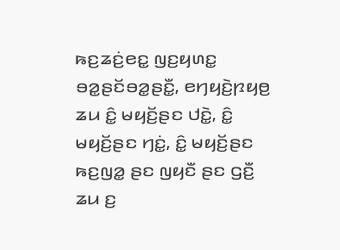ꤒꤢ꤬ꤘꤢꤦ꤬ꤕꤢ꤭ ꤜꤢ꤬ꤟꤛꤢ꤭ ꤋꤤ꤭ꤔꤢꤩꤋꤤ꤭ꤔꤢꤪ꤭, ꤕꤚꤟꤢꤧ꤬ꤐꤟꤥ꤬ ꤘꤣ ꤢꤨ꤭ ꤗꤟꤢꤩ꤬ꤔꤢ ꤓꤢꤧ꤭, ꤢꤨ꤭ ꤗꤟꤢꤩ꤬ꤔꤢ ꤚꤢꤦ꤭, ꤢꤨ꤭ ꤗꤟꤢꤩ꤬ꤔꤢ ꤒꤢ꤬ꤜꤤ꤭ ꤔꤢ ꤜꤟꤢꤪ ꤔꤢ ꤞꤢꤪ꤬ ꤘꤣ ꤢ꤬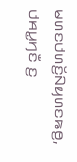ꤗꤛꤢꤓꤛꤢꤩ꤬ꤡꤟꤛꤢꤒꤥ꤬, ꤓꤌꤣ꤭ꤚꤢꤪ ꤢ꤬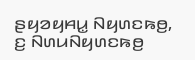ꤔꤟꤤꤟꤌꤣ꤭ ꤡꤟꤛꤢꤒꤥ꤬, ꤢ꤬ ꤡꤛꤣꤡꤟꤛꤢꤒꤥ꤬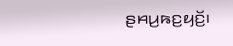ꤔꤌꤣ꤬ꤒꤢ꤬ꤟꤢꤩ꤬꤯